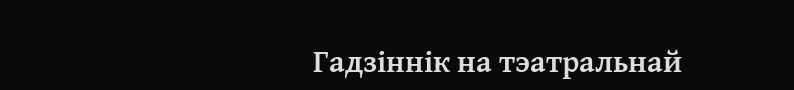Гадзіннік на тэатральнай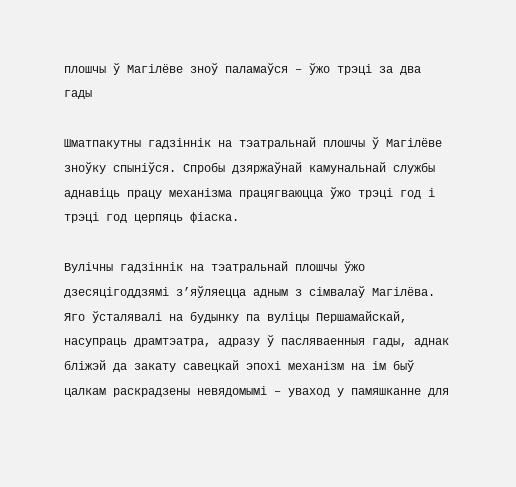плошчы ў Магілёве зноў паламаўся – ўжо трэці за два гады

Шматпакутны гадзіннік на тэатральнай плошчы ў Магілёве зноўку спыніўся. Спробы дзяржаўнай камунальнай службы аднавіць працу механізма працягваюцца ўжо трэці год і трэці год церпяць фіаска.

Вулічны гадзіннік на тэатральнай плошчы ўжо дзесяцігоддзямі з’яўляецца адным з сімвалаў Магілёва. Яго ўсталявалі на будынку па вуліцы Першамайскай, насупраць драмтэатра, адразу ў пасляваенныя гады, аднак бліжэй да закату савецкай эпохі механізм на ім быў цалкам раскрадзены невядомымі – уваход у памяшканне для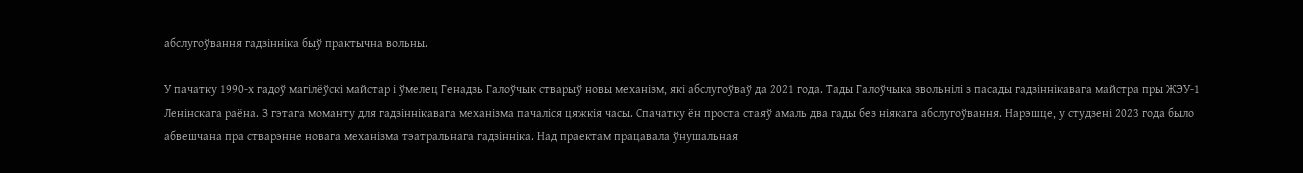абслугоўвання гадзінніка быў практычна вольны.

У пачатку 1990-х гадоў магілёўскі майстар і ўмелец Генадзь Галоўчык стварыў новы механізм, які абслугоўваў да 2021 года. Тады Галоўчыка звольнілі з пасады гадзіннікавага майстра пры ЖЭУ-1 Ленінскага раёна. З гэтага моманту для гадзіннікавага механізма пачаліся цяжкія часы. Спачатку ён проста стаяў амаль два гады без ніякага абслугоўвання. Нарэшце, у студзені 2023 года было абвешчана пра стварэнне новага механізма тэатральнага гадзінніка. Над праектам працавала ўнушальная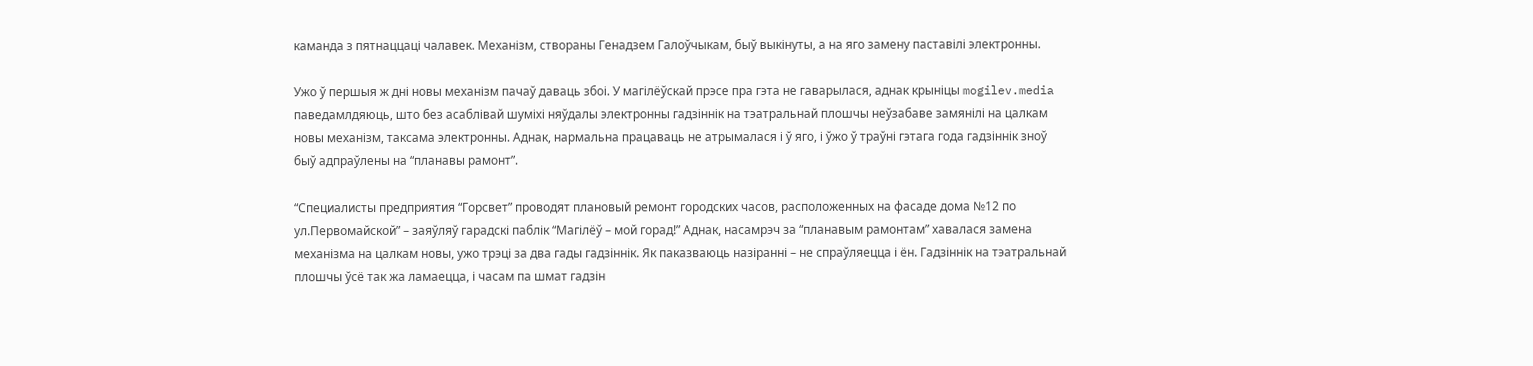каманда з пятнаццаці чалавек. Механізм, створаны Генадзем Галоўчыкам, быў выкінуты, а на яго замену паставілі электронны.

Ужо ў першыя ж дні новы механізм пачаў даваць збоі. У магілёўскай прэсе пра гэта не гаварылася, аднак крыніцы mogilev.media паведамлдяюць, што без асаблівай шуміхі няўдалы электронны гадзіннік на тэатральнай плошчы неўзабаве замянілі на цалкам новы механізм, таксама электронны. Аднак, нармальна працаваць не атрымалася і ў яго, і ўжо ў траўні гэтага года гадзіннік зноў быў адпраўлены на “планавы рамонт”.

“Специалисты предприятия “Горсвет” проводят плановый ремонт городских часов, расположенных на фасаде дома №12 по ул.Первомайской” – заяўляў гарадскі паблік “Магілёў – мой горад!” Аднак, насамрэч за “планавым рамонтам” хавалася замена механізма на цалкам новы, ужо трэці за два гады гадзіннік. Як паказваюць назіранні – не спраўляецца і ён. Гадзіннік на тэатральнай плошчы ўсё так жа ламаецца, і часам па шмат гадзін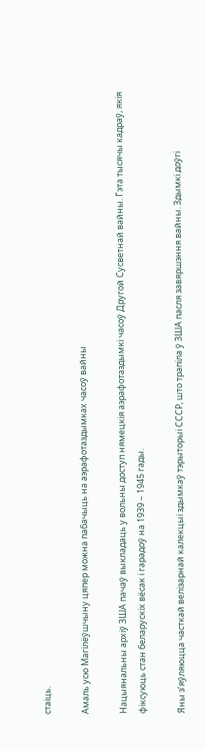стаіць.

Амаль усю Магілёўшчыну цяпер можна пабачыць на аэрафотаздымках часоў вайны

Нацыянальны архіў ЗША пачаў выкладаць у вольны доступ нямецкія аэрафотаздымкі часоў Другой Сусветнай вайны. Гэта тысячы кадраў, якія фіксуюць стан беларускіх вёсак і гарадоў на 1939 – 1945 гады.

Яны з’яўляюцца часткай велізарнай калекцыі здымкаў тэрыторыі СССР, што трапіла ў ЗША пасля завяршэння вайны. Здымкі доўгі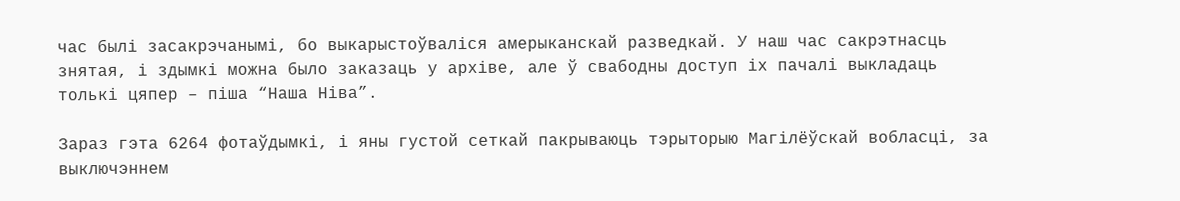час былі засакрэчанымі, бо выкарыстоўваліся амерыканскай разведкай. У наш час сакрэтнасць знятая, і здымкі можна было заказаць у архіве, але ў свабодны доступ іх пачалі выкладаць толькі цяпер – піша “Наша Ніва”.

Зараз гэта 6264 фотаўдымкі, і яны густой сеткай пакрываюць тэрыторыю Магілёўскай вобласці, за выключэннем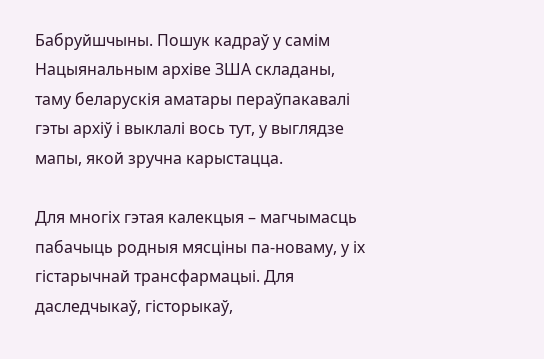Бабруйшчыны. Пошук кадраў у самім Нацыянальным архіве ЗША складаны, таму беларускія аматары пераўпакавалі гэты архіў і выклалі вось тут, у выглядзе мапы, якой зручна карыстацца.

Для многіх гэтая калекцыя – магчымасць пабачыць родныя мясціны па-новаму, у іх гістарычнай трансфармацыі. Для даследчыкаў, гісторыкаў,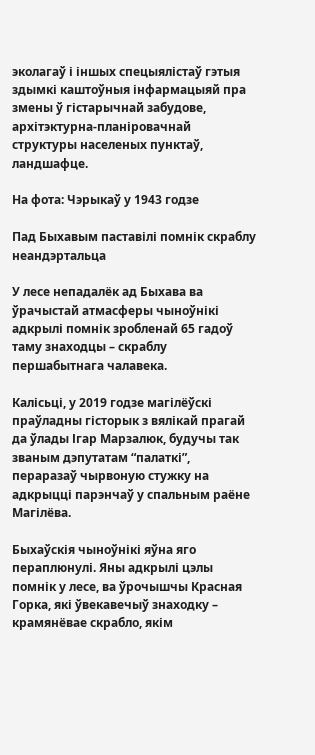эколагаў і іншых спецыялістаў гэтыя здымкі каштоўныя інфармацыяй пра змены ў гістарычнай забудове, архітэктурна-планіровачнай структуры населеных пунктаў, ландшафце.

На фота: Чэрыкаў у 1943 годзе

Пад Быхавым паставілі помнік скраблу неандэртальца

У лесе непадалёк ад Быхава ва ўрачыстай атмасферы чыноўнікі адкрылі помнік зробленай 65 гадоў таму знаходцы – скраблу першабытнага чалавека.

Калісьці, у 2019 годзе магілёўскі праўладны гісторык з вялікай прагай да ўлады Ігар Марзалюк, будучы так званым дэпутатам “палаткі”, пераразаў чырвоную стужку на адкрыцці парэнчаў у спальным раёне Магілёва.

Быхаўскія чыноўнікі яўна яго пераплюнулі. Яны адкрылі цэлы помнік у лесе, ва ўрочышчы Красная Горка, які ўвекавечыў знаходку – крамянёвае скрабло, якім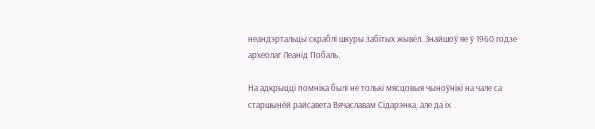неандэртальцы скраблі шкуры забітых жывёл. Знайшоў яе ў 1960 годзе археолаг Леанід Побаль.

На адкрыцці помніка былі не толькі мясцовыя чыноўнікі на чале са старшынёй райсавета Вячаславам Сідарэнка, але да іх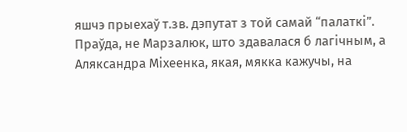яшчэ прыехаў т.зв. дэпутат з той самай “палаткі”. Праўда, не Марзалюк, што здавалася б лагічным, а Аляксандра Міхеенка, якая, мякка кажучы, на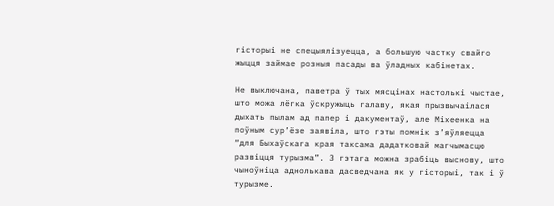гісторыі не спецыялізуецца, а большую частку свайго жыцця займае розныя пасады ва ўладных кабінетах.

Не выключана, паветра ў тых мясцінах настолькі чыстае, што можа лёгка ўскружыць галаву, якая прызвычаілася дыхать пылам ад папер і дакументаў, але Міхеенка на поўным сур’ёзе заявіла, што гэты помнік з’яўляецца “для Быхаўскага края таксама дадатковай магчымасцю развіцця турызма”. З гэтага можна зрабіць выснову, што чыноўніца аднолькава дасведчана як у гісторыі, так і ў турызме.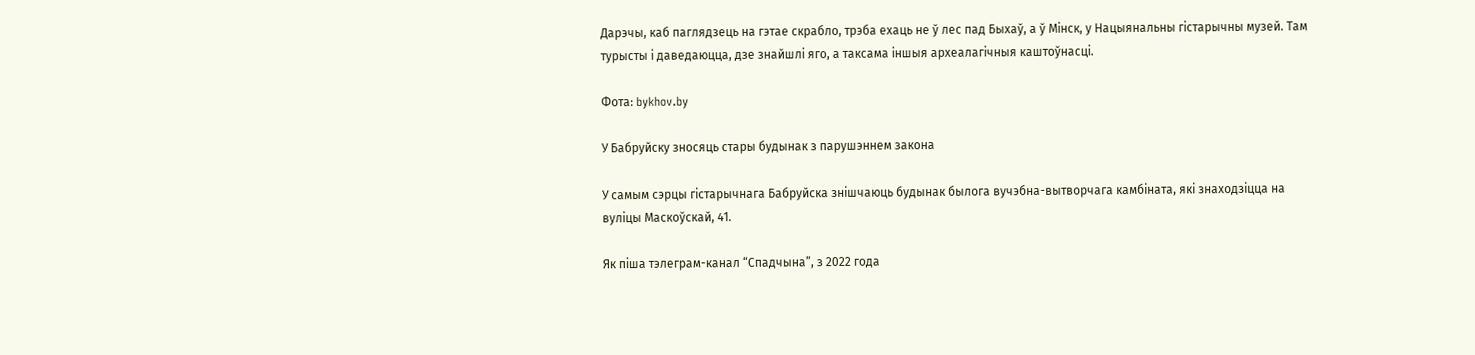Дарэчы, каб паглядзець на гэтае скрабло, трэба ехаць не ў лес пад Быхаў, а ў Мінск, у Нацыянальны гістарычны музей. Там турысты і даведаюцца, дзе знайшлі яго, а таксама іншыя археалагічныя каштоўнасці.

Фота: bykhov.by

У Бабруйску зносяць стары будынак з парушэннем закона

У самым сэрцы гістарычнага Бабруйска знішчаюць будынак былога вучэбна-вытворчага камбіната, які знаходзіцца на вуліцы Маскоўскай, 41.

Як піша тэлеграм-канал “Спадчына”, з 2022 года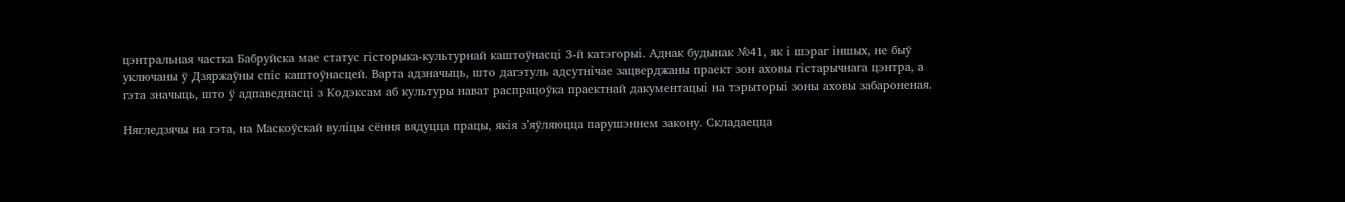цэнтральная частка Бабруйска мае статус гісторыка-культурнай каштоўнасці 3-й катэгорыі. Аднак будынак №41, як і шэраг іншых, не быў уключаны ў Дзяржаўны спіс каштоўнасцей. Варта адзначыць, што дагэтуль адсутнічае зацверджаны праект зон аховы гістарычнага цэнтра, а гэта значыць, што ў адпаведнасці з Кодэксам аб культуры нават распрацоўка праектнай дакументацыі на тэрыторыі зоны аховы забароненая.

Нягледзячы на гэта, на Маскоўскай вуліцы сёння вядуцца працы, якія з’яўляюцца парушэннем закону. Складаецца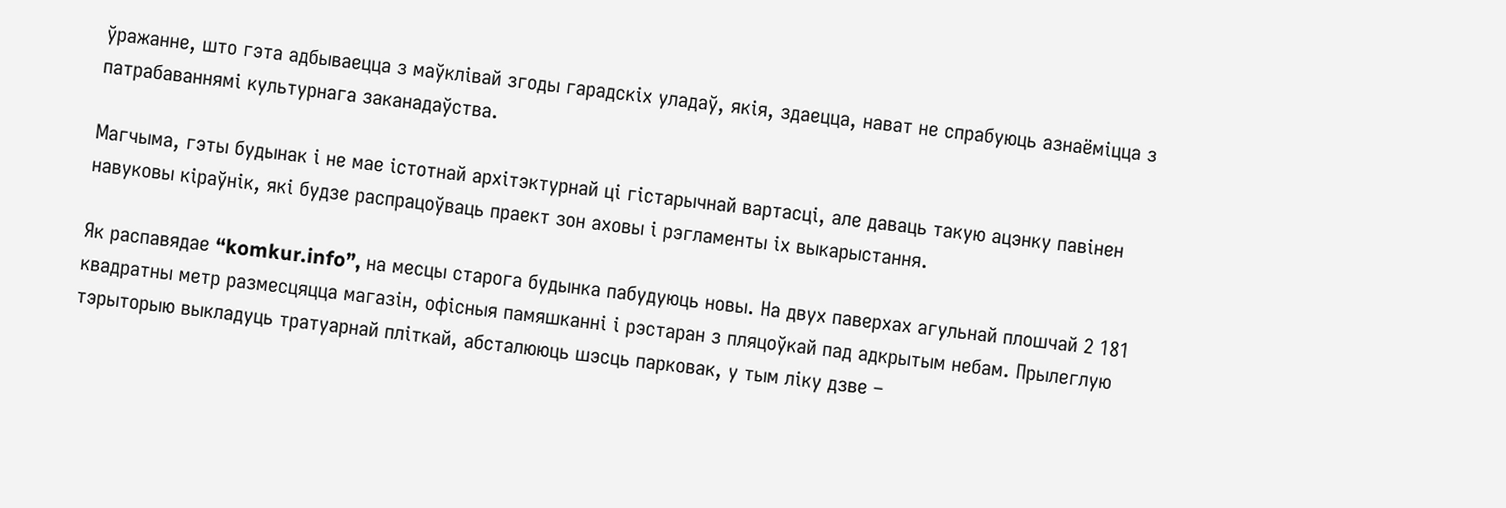ўражанне, што гэта адбываецца з маўклівай згоды гарадскіх уладаў, якія, здаецца, нават не спрабуюць азнаёміцца з патрабаваннямі культурнага заканадаўства.

Магчыма, гэты будынак і не мае істотнай архітэктурнай ці гістарычнай вартасці, але даваць такую ацэнку павінен навуковы кіраўнік, які будзе распрацоўваць праект зон аховы і рэгламенты іх выкарыстання.

Як распавядае “komkur.info”, на месцы старога будынка пабудуюць новы. На двух паверхах агульнай плошчай 2 181 квадратны метр размесцяцца магазін, офісныя памяшканні і рэстаран з пляцоўкай пад адкрытым небам. Прылеглую тэрыторыю выкладуць тратуарнай пліткай, абсталююць шэсць парковак, у тым ліку дзве –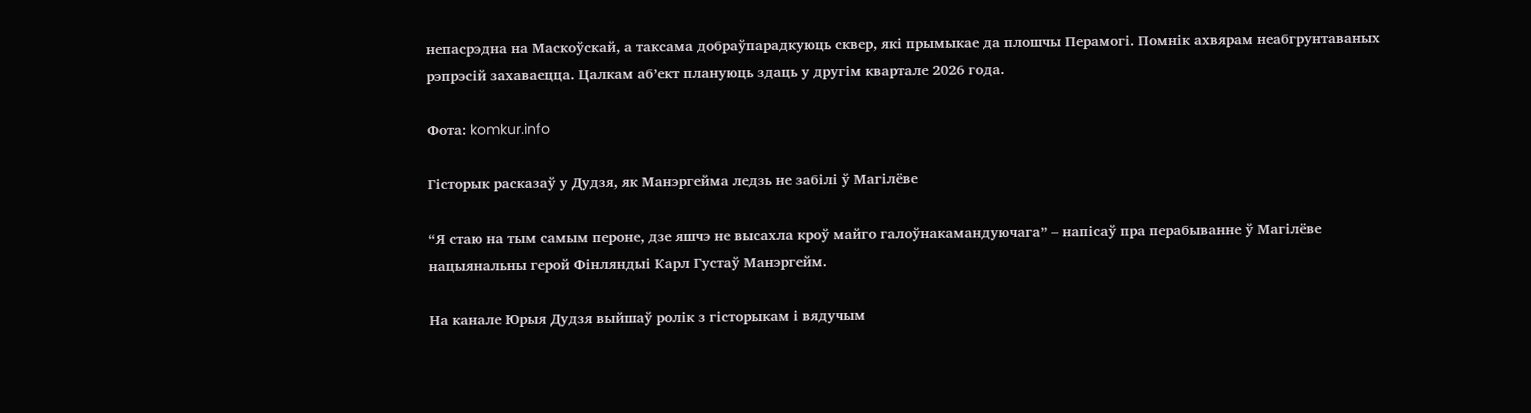непасрэдна на Маскоўскай, а таксама добраўпарадкуюць сквер, які прымыкае да плошчы Перамогі. Помнік ахвярам неабгрунтаваных рэпрэсій захаваецца. Цалкам аб’ект плануюць здаць у другім квартале 2026 года.

Фота: komkur.info

Гісторык расказаў у Дудзя, як Манэргейма ледзь не забілі ў Магілёве

“Я стаю на тым самым пероне, дзе яшчэ не высахла кроў майго галоўнакамандуючага” – напісаў пра перабыванне ў Магілёве нацыянальны герой Фінляндыі Карл Густаў Манэргейм.

На канале Юрыя Дудзя выйшаў ролік з гісторыкам і вядучым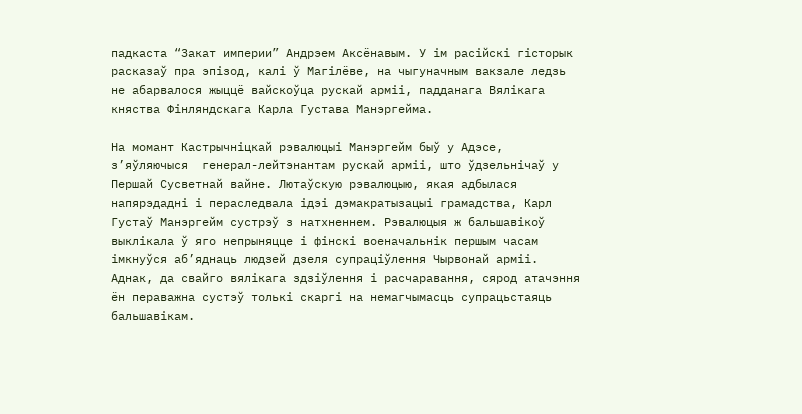падкаста “Закат империи” Андрэем Аксёнавым. У ім расійскі гісторык расказаў пра эпізод, калі ў Магілёве, на чыгуначным вакзале ледзь не абарвалося жыццё вайскоўца рускай арміі, падданага Вялікага княства Фінляндскага Карла Густава Манэргейма.

На момант Кастрычніцкай рэвалюцыі Манэргейм быў у Адэсе, з’яўляючыся  генерал-лейтэнантам рускай арміі, што ўдзельнічаў у Першай Сусветнай вайне. Лютаўскую рэвалюцыю, якая адбылася напярэдадні і пераследвала ідэі дэмакратызацыі грамадства, Карл Густаў Манэргейм сустрэў з натхненнем. Рэвалюцыя ж бальшавікоў выклікала ў яго непрыняцце і фінскі военачальнік першым часам імкнуўся аб’яднаць людзей дзеля супраціўлення Чырвонай арміі. Аднак, да свайго вялікага здзіўлення і расчаравання, сярод атачэння ён пераважна сустэў толькі скаргі на немагчымасць супрацьстаяць бальшавікам.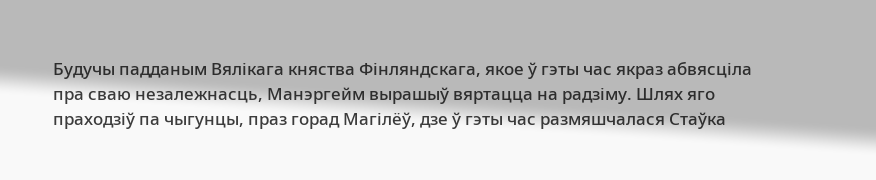Будучы падданым Вялікага княства Фінляндскага, якое ў гэты час якраз абвясціла пра сваю незалежнасць, Манэргейм вырашыў вяртацца на радзіму. Шлях яго праходзіў па чыгунцы, праз горад Магілёў, дзе ў гэты час размяшчалася Стаўка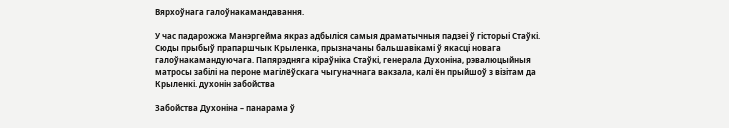Вярхоўнага галоўнакамандавання.

У час падарожжа Манэргейма якраз адбыліся самыя драматычныя падзеі ў гісторыі Стаўкі. Сюды прыбыў прапаршчык Крыленка, прызначаны бальшавікамі ў якасці новага галоўнакамандуючага. Папярэдняга кіраўніка Стаўкі, генерала Духоніна, рэвалюцыйныя матросы забілі на пероне магілёўскага чыгуначнага вакзала, калі ён прыйшоў з візітам да Крыленкі. духонін забойства

Забойства Духоніна – панарама ў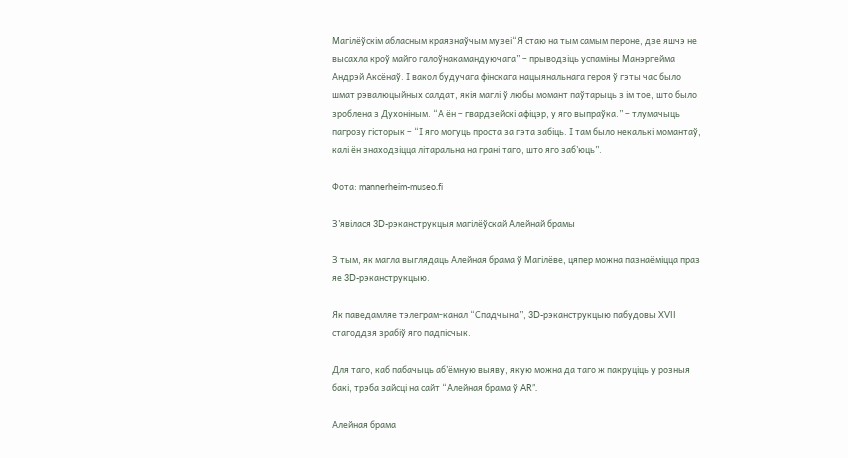Магілёўскім абласным краязнаўчым музеі“Я стаю на тым самым пероне, дзе яшчэ не высахла кроў майго галоўнакамандуючага” – прыводзіць успаміны Манэргейма Андрэй Аксёнаў. І вакол будучага фінскага нацыянальнага героя ў гэты час было шмат рэвалюцыйных салдат, якія маглі ў любы момант паўтарыць з ім тое, што было зроблена з Духоніным. “А ён – гвардзейскі афіцэр, у яго выпраўка.” – тлумачыць пагрозу гісторык – “І яго могуць проста за гэта забіць. І там было некалькі момантаў, калі ён знаходзіцца літаральна на грані таго, што яго заб’юць”.

Фота: mannerheim-museo.fi

З’явілася 3D-рэканструкцыя магілёўскай Алейнай брамы

З тым, як магла выглядаць Алейная брама ў Магілёве, цяпер можна пазнаёміцца праз яе 3D-рэканструкцыю.

Як паведамляе тэлеграм-канал “Спадчына”, 3D-рэканструкцыю пабудовы XVII стагоддзя зрабіў яго падпісчык.

Для таго, каб пабачыць аб’ёмную выяву, якую можна да таго ж пакруціць у розныя бакі, трэба зайсці на сайт “Алейная брама ў AR”.

Алейная брама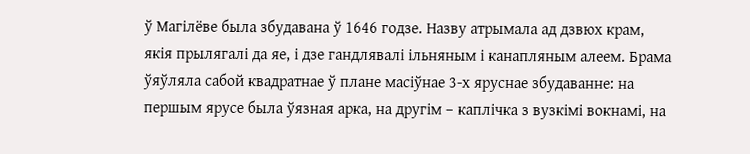ў Магілёве была збудавана ў 1646 годзе. Назву атрымала ад дзвюх крам, якія прылягалі да яе, і дзе гандлявалі ільняным і канапляным алеем. Брама ўяўляла сабой квадратнае ў плане масіўнае 3-х яруснае збудаванне: на першым ярусе была ўязная арка, на другім – каплічка з вузкімі вокнамі, на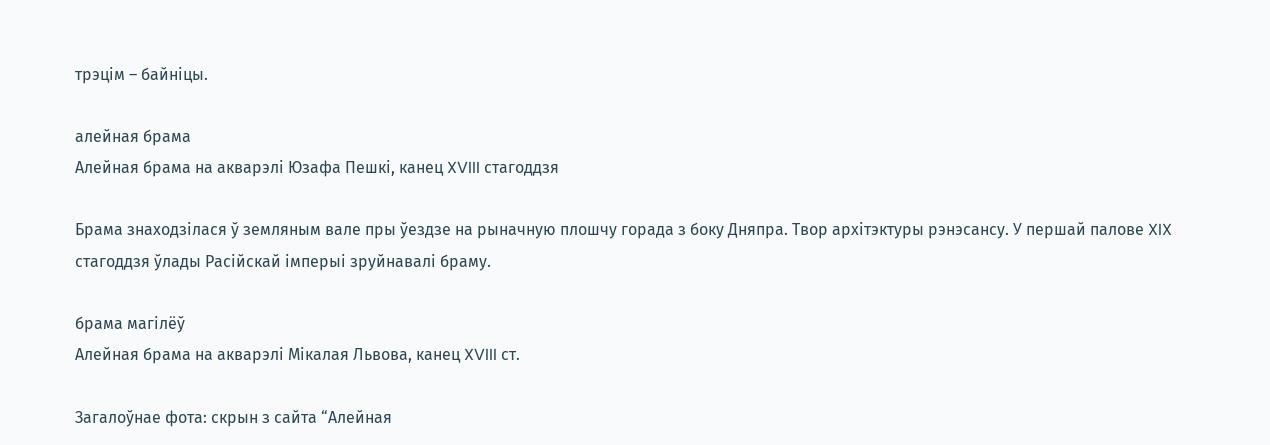трэцім – байніцы.

алейная брама
Алейная брама на акварэлі Юзафа Пешкі, канец XVIII стагоддзя

Брама знаходзілася ў земляным вале пры ўездзе на рыначную плошчу горада з боку Дняпра. Твор архітэктуры рэнэсансу. У першай палове XIX стагоддзя ўлады Расійскай імперыі зруйнавалі браму.

брама магілёў
Алейная брама на акварэлі Мікалая Львова, канец XVIII ст.

Загалоўнае фота: скрын з сайта “Алейная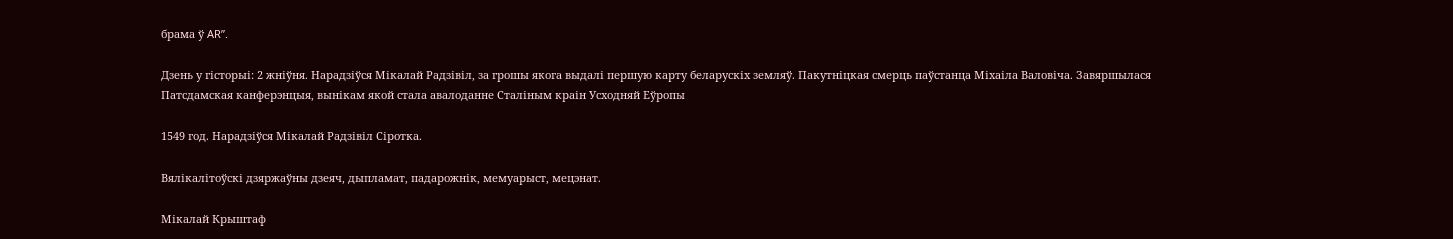брама ў AR”.

Дзень у гісторыі: 2 жніўня. Нарадзіўся Мікалай Радзівіл, за грошы якога выдалі першую карту беларускіх земляў. Пакутніцкая смерць паўстанца Міхаіла Валовіча. Завяршылася Патсдамская канферэнцыя, вынікам якой стала авалоданне Сталіным краін Усходняй Еўропы

1549 год. Нарадзіўся Мікалай Радзівіл Сіротка.

Вялікалітоўскі дзяржаўны дзеяч, дыпламат, падарожнік, мемуарыст, мецэнат.

Мікалай Крыштаф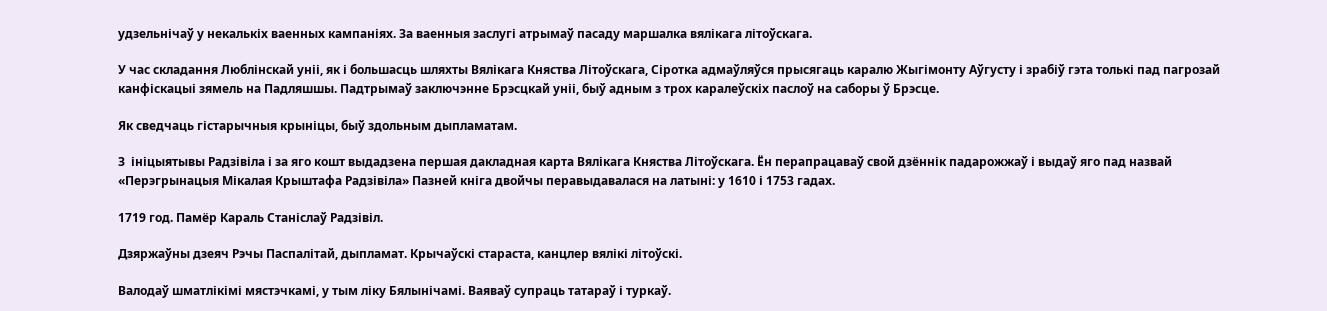удзельнічаў у некалькіх ваенных кампаніях. За ваенныя заслугі атрымаў пасаду маршалка вялікага літоўскага.

У час складання Люблінскай уніі, як і большасць шляхты Вялікага Княства Літоўскага, Сіротка адмаўляўся прысягаць каралю Жыгімонту Аўгусту і зрабіў гэта толькі пад пагрозай канфіскацыі зямель на Падляшшы. Падтрымаў заключэнне Брэсцкай уніі, быў адным з трох каралеўскіх паслоў на саборы ў Брэсце.

Як сведчаць гістарычныя крыніцы, быў здольным дыпламатам.

З  ініцыятывы Радзівіла і за яго кошт выдадзена першая дакладная карта Вялікага Княства Літоўскага. Ён перапрацаваў свой дзённік падарожжаў і выдаў яго пад назвай «Перэгрынацыя Мікалая Крыштафа Радзівіла» Пазней кніга двойчы перавыдавалася на латыні: у 1610 і 1753 гадах.

1719 год. Памёр Караль Станіслаў Радзівіл.

Дзяржаўны дзеяч Рэчы Паспалітай, дыпламат. Крычаўскі стараста, канцлер вялікі літоўскі.

Валодаў шматлікімі мястэчкамі, у тым ліку Бялынічамі. Ваяваў супраць татараў і туркаў.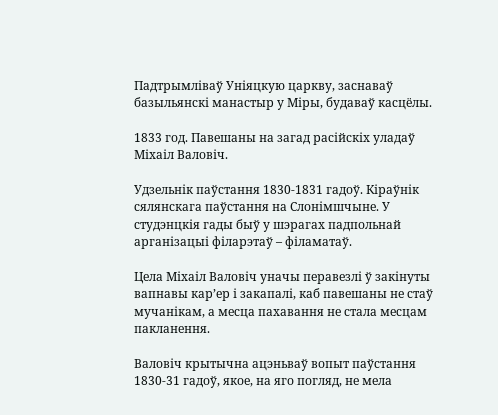Падтрымліваў Уніяцкую царкву, заснаваў базыльянскі манастыр у Міры, будаваў касцёлы.

1833 год. Павешаны на загад расійскіх уладаў Міхаіл Валовіч.

Удзельнік паўстання 1830-1831 гадоў. Кіраўнік сялянскага паўстання на Слонімшчыне. У студэнцкія гады быў у шэрагах падпольнай арганізацыі філарэтаў – філаматаў.

Цела Міхаіл Валовіч уначы перавезлі ў закінуты вапнавы кар’ер і закапалі, каб павешаны не стаў мучанікам, а месца пахавання не стала месцам пакланення.

Валовіч крытычна ацэньваў вопыт паўстання 1830-31 гадоў, якое, на яго погляд, не мела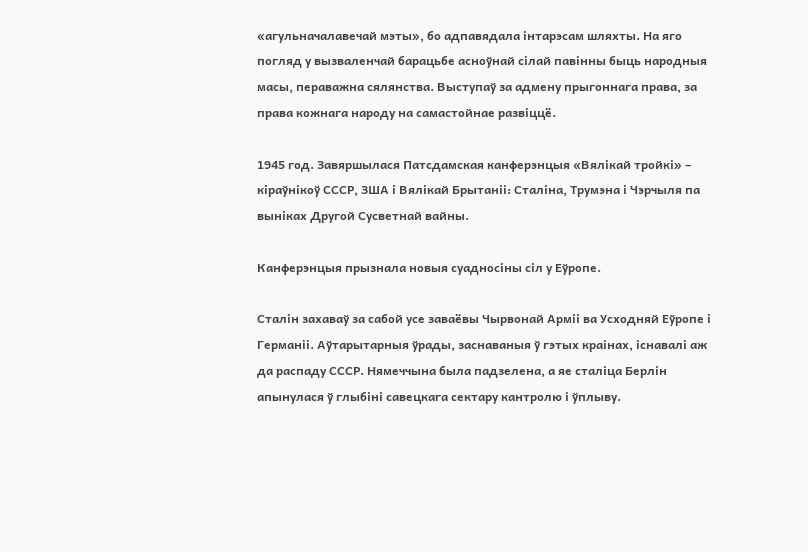«агульначалавечай мэты», бо адпавядала інтарэсам шляхты. На яго погляд у вызваленчай барацьбе асноўнай сілай павінны быць народныя масы, пераважна сялянства. Выступаў за адмену прыгоннага права, за права кожнага народу на самастойнае развіццё.

1945 год. Завяршылася Патсдамская канферэнцыя «Вялікай тройкі» – кіраўнікоў СССР, ЗША і Вялікай Брытаніі: Сталіна, Трумэна і Чэрчыля па выніках Другой Сусветнай вайны.

Канферэнцыя прызнала новыя суадносіны сіл у Еўропе.

Сталін захаваў за сабой усе заваёвы Чырвонай Арміі ва Усходняй Еўропе і Германіі. Аўтарытарныя ўрады, заснаваныя ў гэтых краінах, існавалі аж да распаду СССР. Нямеччына была падзелена, а яе сталіца Берлін апынулася ў глыбіні савецкага сектару кантролю і ўплыву.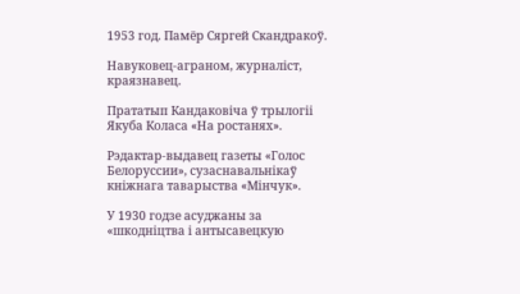1953 год. Памёр Сяргей Скандракоў.

Навуковец-аграном, журналіст, краязнавец.

Прататып Кандаковіча ў трылогіі Якуба Коласа «На ростанях».

Рэдактар-выдавец газеты «Голос Белоруссии», сузаснавальнікаў кніжнага таварыства «Мінчук».

У 1930 годзе асуджаны за «шкодніцтва і антысавецкую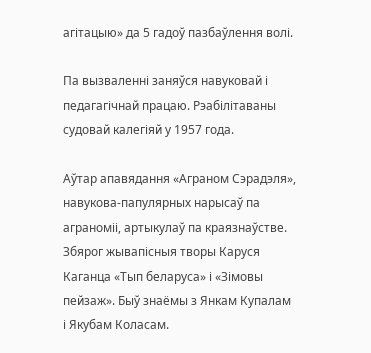агітацыю» да 5 гадоў пазбаўлення волі.

Па вызваленні заняўся навуковай і педагагічнай працаю. Рэабілітаваны судовай калегіяй у 1957 года.

Аўтар апавядання «Аграном Сэрадэля», навукова-папулярных нарысаў па аграноміі, артыкулаў па краязнаўстве. Збярог жывапісныя творы Каруся Каганца «Тып беларуса» і «Зімовы пейзаж». Быў знаёмы з Янкам Купалам і Якубам Коласам.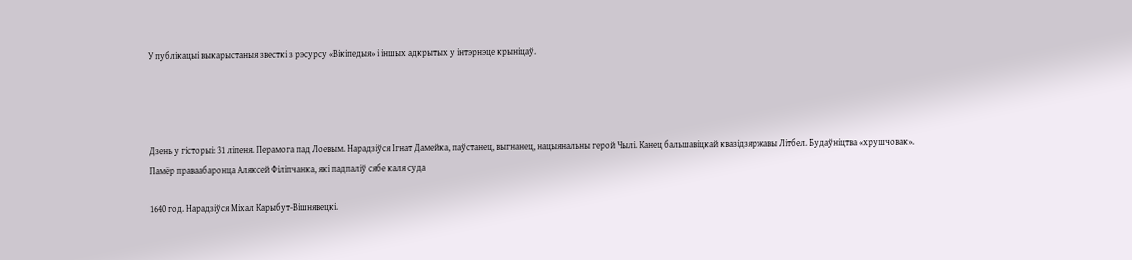У публікацыі выкарыстаныя звесткі з рэсурсу «Вікіпедыя» і іншых адкрытых у інтэрнэце крыніцаў.




Дзень у гісторыі: 31 ліпеня. Перамога пад Лоевым. Нарадзіўся Ігнат Дамейка, паўстанец, выгнанец, нацыянальны герой Чылі. Канец бальшавіцкай квазідзяржавы Літбел. Будаўніцтва «хрушчовак». Памёр праваабаронца Аляксей Філіпчанка, які падпаліў сябе каля суда

1640 год. Нарадзіўся Міхал Карыбут-Вішнявецкі.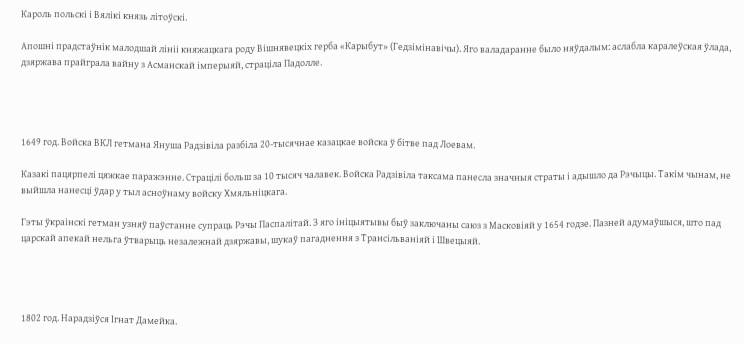Кароль польскі і Вялікі князь літоўскі.

Апошні прадстаўнік малодшай лініі княжацкага роду Вішнявецкіх герба «Карыбут» (Гедзімінавічы). Яго валадаранне было няўдалым: аслабла каралеўская ўлада, дзяржава прайграла вайну з Асманскай імперыяй, страціла Падолле.




1649 год. Войска ВКЛ гетмана Януша Радзівіла разбіла 20-тысячнае казацкае войска ў бітве пад Лоевам.

Казакі пацярпелі цяжкае паражэнне. Страцілі больш за 10 тысяч чалавек. Войска Радзівіла таксама панесла значныя страты і адышло да Рэчыцы. Такім чынам, не выйшла нанесці ўдар у тыл асноўнаму войску Хмяльніцкага.

Гэты ўкраінскі гетман узняў паўстанне супраць Рэчы Паспалітай. З яго ініцыятывы быў заключаны саюз з Масковіяй у 1654 годзе. Пазней адумаўшыся, што пад царскай апекай нельга ўтварыць незалежнай дзяржавы, шукаў пагаднення з Трансільваніяй і Швецыяй.




1802 год. Нарадзіўся Ігнат Дамейка.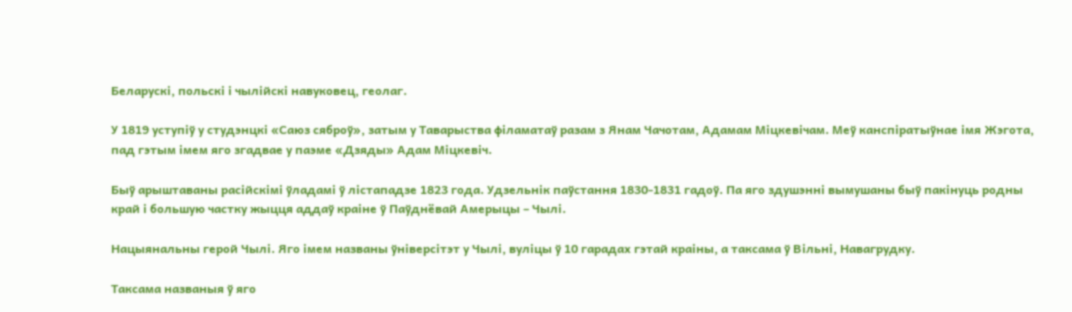Беларускі, польскі і чылійскі навуковец, геолаг.

У 1819 уступіў у студэнцкі «Саюз сяброў», затым у Таварыства філаматаў разам з Янам Чачотам, Адамам Міцкевічам. Меў канспіратыўнае імя Жэгота, пад гэтым імем яго згадвае у паэме «Дзяды» Адам Міцкевіч.

Быў арыштаваны расійскімі ўладамі ў лістападзе 1823 года. Удзельнік паўстання 1830-1831 гадоў. Па яго здушэнні вымушаны быў пакінуць родны край і большую частку жыцця аддаў краіне ў Паўднёвай Амерыцы – Чылі.

Нацыянальны герой Чылі. Яго імем названы ўніверсітэт у Чылі, вуліцы ў 10 гарадах гэтай краіны, а таксама ў Вільні, Навагрудку.

Таксама названыя ў яго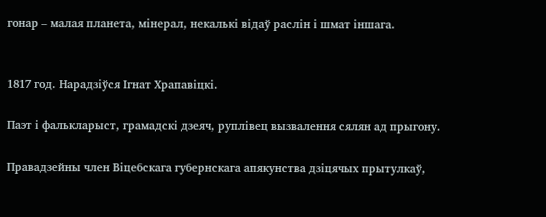гонар – малая планета, мінерал, некалькі відаў раслін і шмат іншага.


1817 год. Нарадзіўся Ігнат Храпавіцкі.

Паэт і фалькларыст, грамадскі дзеяч, руплівец вызвалення сялян ад прыгону.

Правадзейны член Віцебскага губернскага апякунства дзіцячых прытулкаў,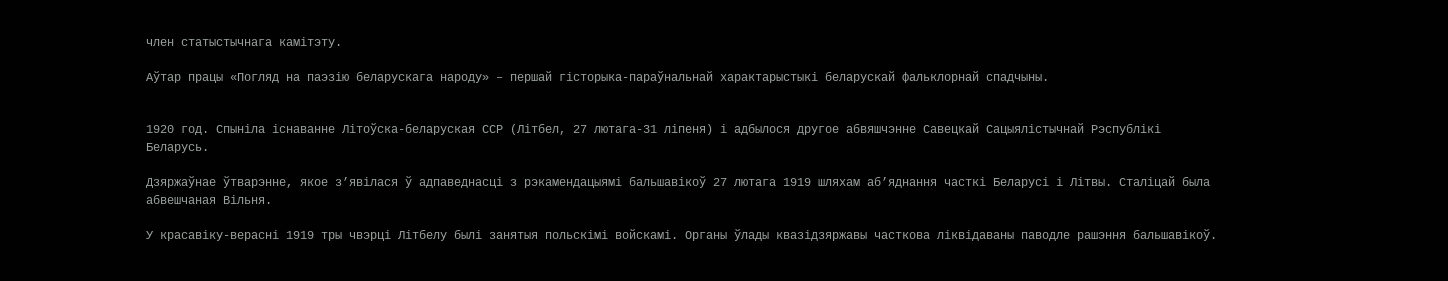член статыстычнага камітэту.

Аўтар працы «Погляд на паэзію беларускага народу» – першай гісторыка-параўнальнай характарыстыкі беларускай фальклорнай спадчыны.


1920 год. Спыніла існаванне Літоўска-беларуская ССР (Літбел, 27 лютага-31 ліпеня) і адбылося другое абвяшчэнне Савецкай Сацыялістычнай Рэспублікі Беларусь.

Дзяржаўнае ўтварэнне, якое з’явілася ў адпаведнасці з рэкамендацыямі бальшавікоў 27 лютага 1919 шляхам аб’яднання часткі Беларусі і Літвы. Сталіцай была абвешчаная Вільня.

У красавіку-верасні 1919 тры чвэрці Літбелу былі занятыя польскімі войскамі. Органы ўлады квазідзяржавы часткова ліквідаваны паводле рашэння бальшавікоў.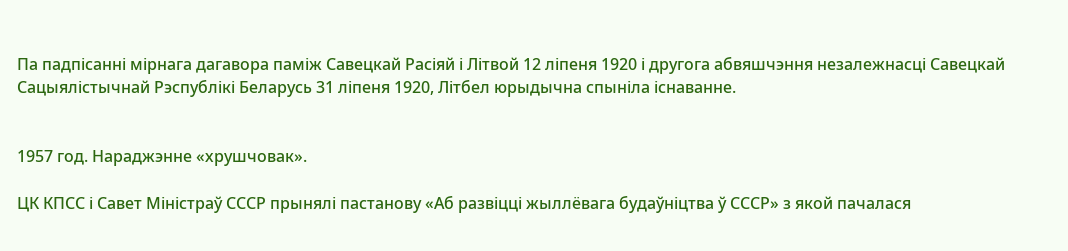Па падпісанні мірнага дагавора паміж Савецкай Расіяй і Літвой 12 ліпеня 1920 і другога абвяшчэння незалежнасці Савецкай Сацыялістычнай Рэспублікі Беларусь 31 ліпеня 1920, Літбел юрыдычна спыніла існаванне.


1957 год. Нараджэнне «хрушчовак».

ЦК КПСС і Савет Міністраў СССР прынялі пастанову «Аб развіцці жыллёвага будаўніцтва ў СССР» з якой пачалася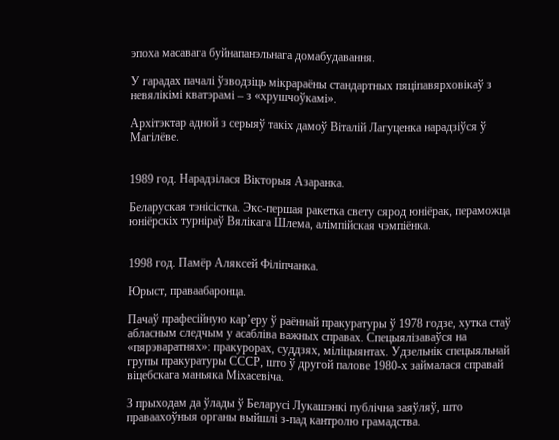эпоха масавага буйнапанэльнага домабудавання.

У гарадах пачалі ўзводзіць мікрараёны стандартных пяціпавярховікаў з невялікімі кватэрамі – з «хрушчоўкамі».

Архітэктар адной з серыяў такіх дамоў Віталій Лагуценка нарадзіўся ў Магілёве.


1989 год. Нарадзілася Вікторыя Азаранка.

Беларуская тэнісістка. Экс-першая ракетка свету сярод юніёрак, пераможца юніёрскіх турніраў Вялікага Шлема, алімпійская чэмпіёнка.


1998 год. Памёр Аляксей Філіпчанка.

Юрыст, праваабаронца.

Пачаў прафесійную кар’еру ў раённай пракуратуры ў 1978 годзе, хутка стаў абласным следчым у асабліва важных справах. Спецыялізаваўся на «пярэваратнях»: пракурорах, суддзях, міліцыянтах. Удзельнік спецыяльнай групы пракуратуры СССР, што ў другой палове 1980-х займалася справай віцебскага маньяка Міхасевіча.

З прыходам да ўлады ў Беларусі Лукашэнкі публічна заяўляў, што праваахоўныя органы выйшлі з-пад кантролю грамадства.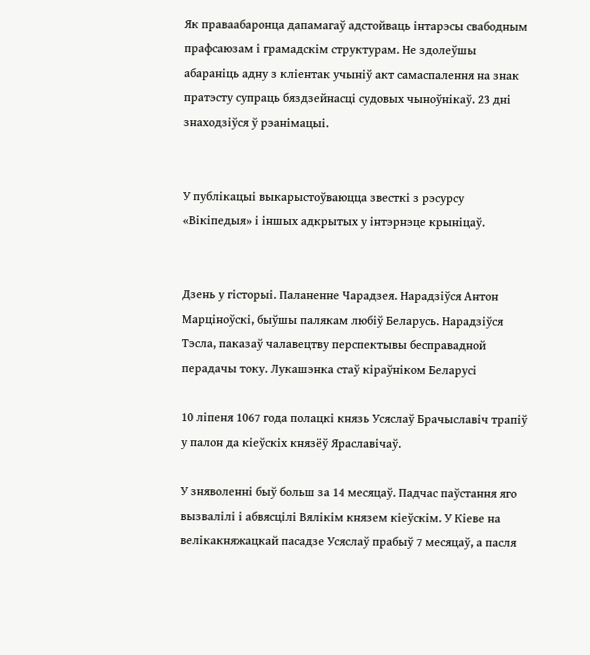Як праваабаронца дапамагаў адстойваць інтарэсы свабодным прафсаюзам і грамадскім структурам. Не здолеўшы абараніць адну з кліентак учыніў акт самаспалення на знак пратэсту супраць бяздзейнасці судовых чыноўнікаў. 23 дні знаходзіўся ў рэанімацыі.


У публікацыі выкарыстоўваюцца звесткі з рэсурсу «Вікіпедыя» і іншых адкрытых у інтэрнэце крыніцаў.


Дзень у гісторыі. Паланенне Чарадзея. Нарадзіўся Антон Марціноўскі, быўшы палякам любіў Беларусь. Нарадзіўся Тэсла, паказаў чалавецтву перспектывы бесправадной перадачы току. Лукашэнка стаў кіраўніком Беларусі

10 ліпеня 1067 года полацкі князь Усяслаў Брачыславіч трапіў у палон да кіеўскіх князёў Яраславічаў.

У зняволенні быў больш за 14 месяцаў. Падчас паўстання яго вызвалілі і абвясцілі Вялікім князем кіеўскім. У Кіеве на велікакняжацкай пасадзе Усяслаў прабыў 7 месяцаў, а пасля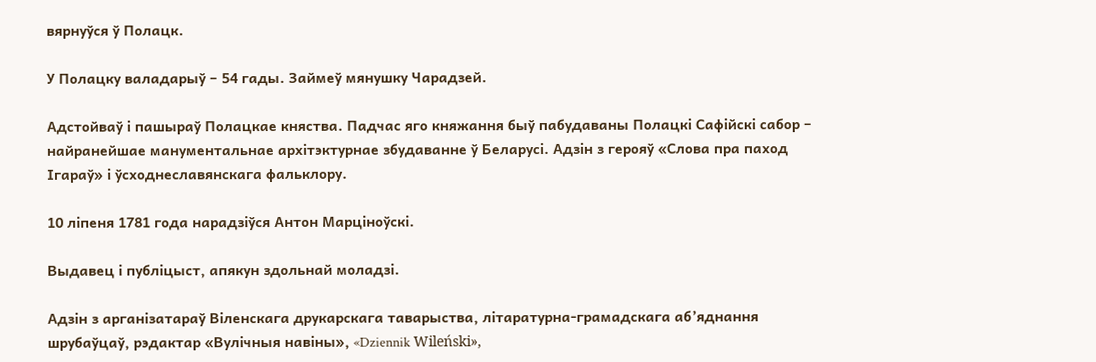вярнуўся ў Полацк.

У Полацку валадарыў – 54 гады. Займеў мянушку Чарадзей.

Адстойваў і пашыраў Полацкае княства. Падчас яго княжання быў пабудаваны Полацкі Сафійскі сабор – найранейшае манументальнае архітэктурнае збудаванне ў Беларусі. Адзін з герояў «Слова пра паход Ігараў» і ўсходнеславянскага фальклору.

10 ліпеня 1781 года нарадзіўся Антон Марціноўскі.

Выдавец і публіцыст, апякун здольнай моладзі.

Адзін з арганізатараў Віленскага друкарскага таварыства, літаратурна-грамадскага аб’яднання шрубаўцаў, рэдактар «Вулічныя навіны», «Dziennik Wileński»,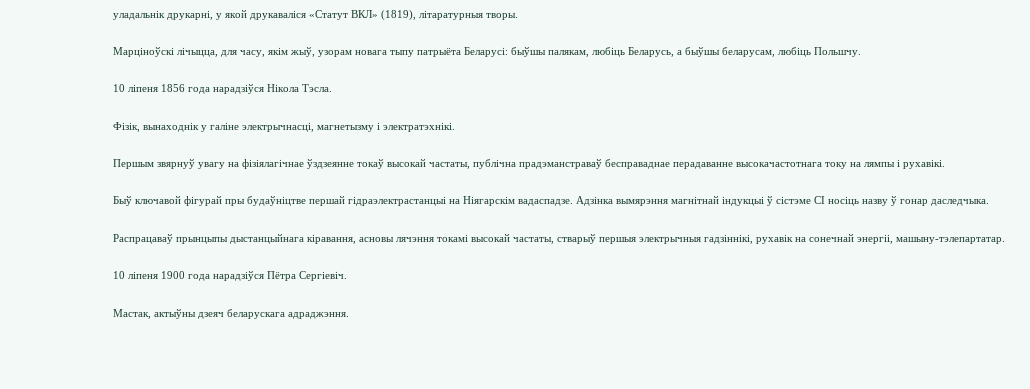уладальнік друкарні, у якой друкаваліся «Статут ВКЛ» (1819), літаратурныя творы.

Марціноўскі лічыцца, для часу, якім жыў, узорам новага тыпу патрыёта Беларусі: быўшы палякам, любіць Беларусь, а быўшы беларусам, любіць Польшчу.

10 ліпеня 1856 года нарадзіўся Нікола Тэсла.

Фізік, вынаходнік у галіне электрычнасці, магнетызму і электратэхнікі.

Першым звярнуў увагу на фізіялагічнае ўздзеянне токаў высокай частаты, публічна прадэманстраваў бесправаднае перадаванне высокачастотнага току на лямпы і рухавікі.

Быў ключавой фігурай пры будаўніцтве першай гідраэлектрастанцыі на Ніягарскім вадаспадзе. Адзінка вымярэння магнітнай індукцыі ў сістэме СІ носіць назву ў гонар даследчыка.

Распрацаваў прынцыпы дыстанцыйнага кіравання, асновы лячэння токамі высокай частаты, стварыў першыя электрычныя гадзіннікі, рухавік на сонечнай энергіі, машыну-тэлепартатар.

10 ліпеня 1900 года нарадзіўся Пётра Сергіевіч.

Мастак, актыўны дзеяч беларускага адраджэння.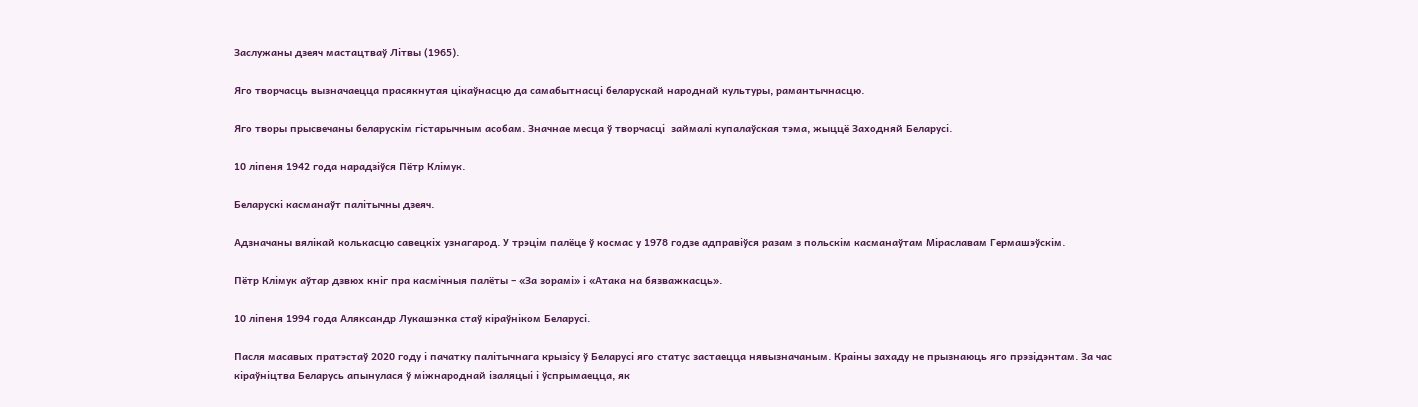Заслужаны дзеяч мастацтваў Літвы (1965).

Яго творчасць вызначаецца прасякнутая цікаўнасцю да самабытнасці беларускай народнай культуры, рамантычнасцю.

Яго творы прысвечаны беларускім гістарычным асобам. Значнае месца ў творчасці  займалі купалаўская тэма, жыццё Заходняй Беларусі.

10 ліпеня 1942 года нарадзіўся Пётр Клімук.

Беларускі касманаўт палітычны дзеяч.

Адзначаны вялікай колькасцю савецкіх узнагарод. У трэцім палёце ў космас у 1978 годзе адправіўся разам з польскім касманаўтам Міраславам Гермашэўскім.

Пётр Клімук аўтар дзвюх кніг пра касмічныя палёты – «За зорамі» і «Атака на бязважкасць».

10 ліпеня 1994 года Аляксандр Лукашэнка стаў кіраўніком Беларусі.

Пасля масавых пратэстаў 2020 году і пачатку палітычнага крызісу ў Беларусі яго статус застаецца нявызначаным. Краіны захаду не прызнаюць яго прэзідэнтам. За час кіраўніцтва Беларусь апынулася ў міжнароднай ізаляцыі і ўспрымаецца, як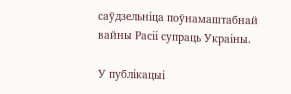саўдзельніца поўнамаштабнай вайны Расіі супраць Украіны.

У публікацыі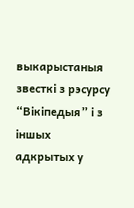выкарыстаныя звесткі з рэсурсу “Вікіпедыя” і з іншых адкрытых у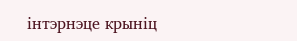інтэрнэце крыніц